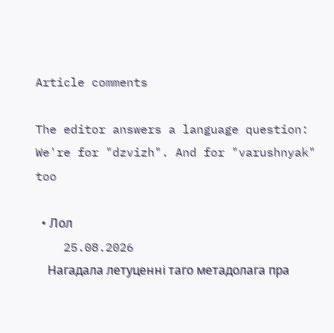Article comments

The editor answers a language question: We're for "dzvizh". And for "varushnyak" too

  • Лол
    25.08.2026
    Нагадала летуценні таго метадолага пра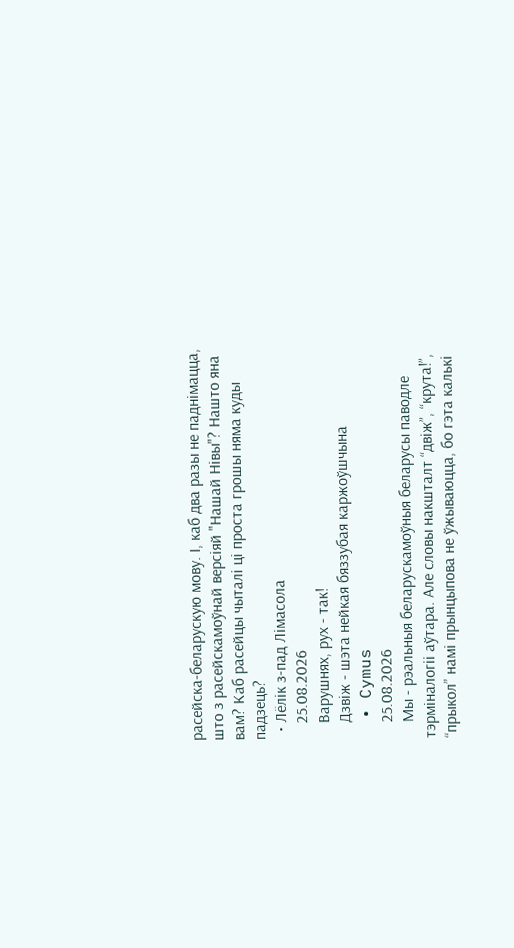расейска-беларускую мову. І, каб два разы не паднімацца, што з расейскамоўнай версіяй "Нашай Нівы"? Нашто яна вам? Каб расейцы чыталі ці проста грошы няма куды падзець?
  • Лёлік з-пад Лімасола
    25.08.2026
    Варушнях, рух - так!
    Дзвіж - шэта нейкая бяззубая каржоўшчына
  • Cymus
    25.08.2026
    Мы - рэальныя беларускамоўныя беларусы паводле тэрміналогіі аўтара. Але словы накшталт “двіж”, “крута!”, “прыкол” намі прынцыпова не ўжываюцца, бо гэта калькі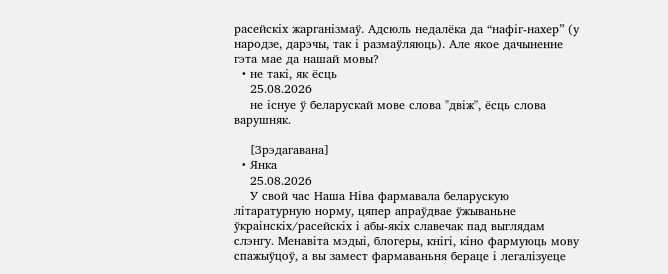расейскіх жарганізмаў. Адсюль недалёка да “нафіг-нахер” (у народзе, дарэчы, так і размаўляюць). Але якое дачыненне гэта мае да нашай мовы?
  • не такі, як ёсць
    25.08.2026
    не існуе ў беларускай мове слова "двіж'', ёсць слова варушняк.

    [Зрэдагавана]
  • Янка
    25.08.2026
    У свой час Наша Ніва фармавала беларускую літаратурную норму, цяпер апраўдвае ўжываньне ўкраінскіх/расейскіх і абы-якіх славечак пад выглядам слэнгу. Менавіта мэдыі, блогеры, кнігі, кіно фармуюць мову спажыўцоў, а вы замест фармаваньня бераце і легалізуеце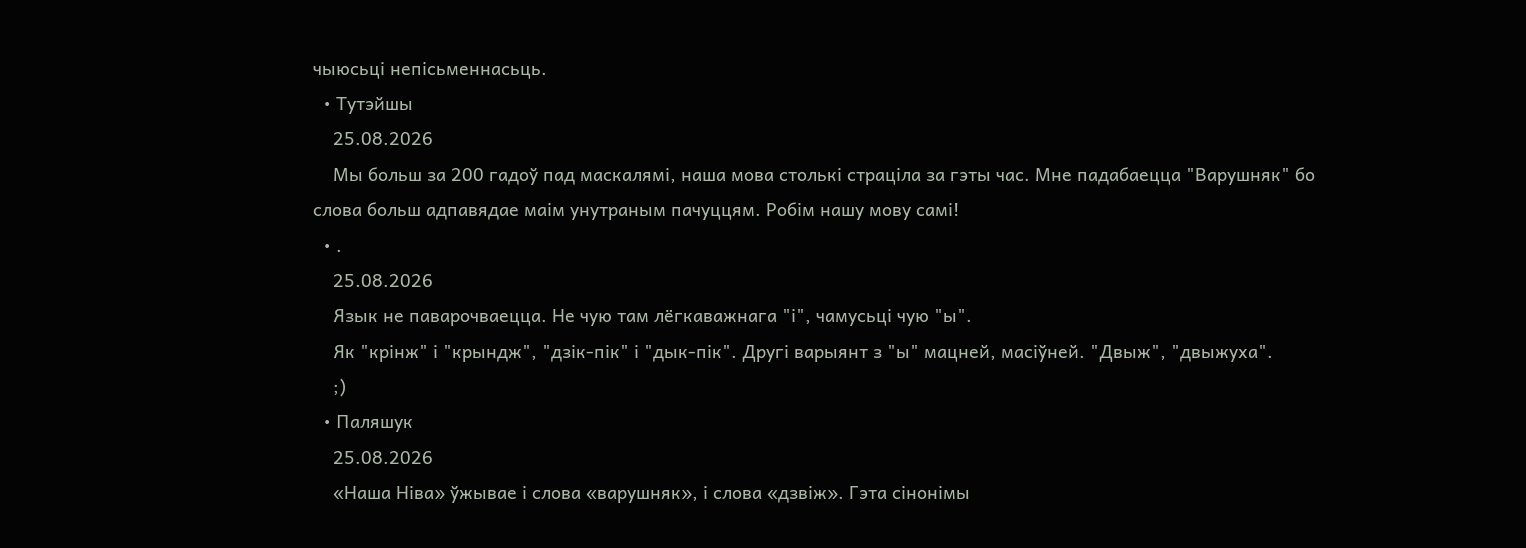чыюсьці непісьменнасьць.
  • Тутэйшы
    25.08.2026
    Мы больш за 200 гадоў пад маскалямі, наша мова столькі страціла за гэты час. Мне падабаецца "Варушняк" бо слова больш адпавядае маім унутраным пачуццям. Робім нашу мову самі!
  • .
    25.08.2026
    Язык не паварочваецца. Не чую там лёгкаважнага "і", чамусьці чую "ы".
    Як "крінж" і "крындж", "дзік-пік" і "дык-пік". Другі варыянт з "ы" мацней, масіўней. "Двыж", "двыжуха".
    ;)
  • Паляшук
    25.08.2026
    «Наша Ніва» ўжывае і слова «варушняк», і слова «дзвіж». Гэта сінонімы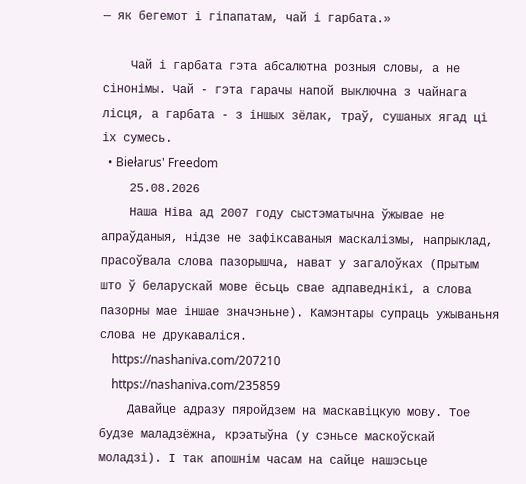— як бегемот і гіпапатам, чай і гарбата.»

    Чай і гарбата гэта абсалютна розныя словы, а не сінонімы. Чай - гэта гарачы напой выключна з чайнага лісця, а гарбата - з іншых зёлак, траў, сушаных ягад ці іх сумесь.
  • Biełarus' Freedom
    25.08.2026
    Наша Ніва ад 2007 году сыстэматычна ўжывае не апраўданыя, нідзе не зафіксаваныя маскалізмы, напрыклад, прасоўвала слова пазорышча, нават у загалоўках (Прытым што ў беларускай мове ёсьць свае адпаведнікі, а слова пазорны мае іншае значэньне). Камэнтары супраць ужываньня слова не друкаваліся.
    https://nashaniva.com/207210
    https://nashaniva.com/235859
    Давайце адразу пяройдзем на маскавіцкую мову. Тое будзе маладзёжна, крэатыўна (у сэньсе маскоўскай моладзі). І так апошнім часам на сайце нашэсьце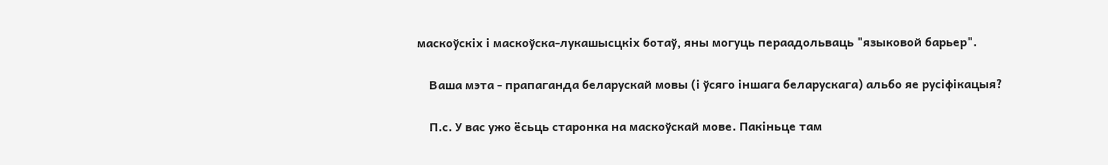маскоўскіх і маскоўска-лукашысцкіх ботаў, яны могуць пераадольваць "языковой барьер".

    Ваша мэта - прапаганда беларускай мовы (і ўсяго іншага беларускага) альбо яе русіфікацыя?

    П.с. У вас ужо ёсьць старонка на маскоўскай мове. Пакіньце там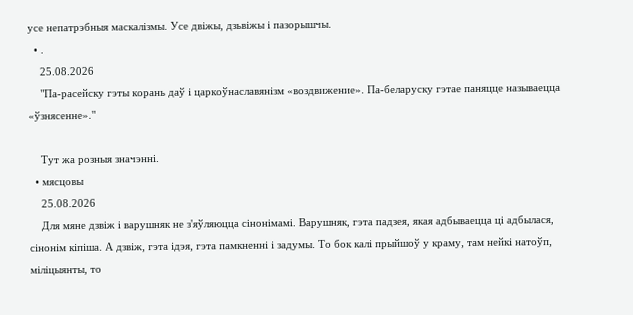усе непатрэбныя маскалізмы. Усе двіжы, дзьвіжы і пазорышчы.
  • .
    25.08.2026
    "Па-расейску гэты корань даў і царкоўнаславянізм «воздвижение». Па-беларуску гэтае паняцце называецца «ўзнясенне»."

    Тут жа розныя значэнні.
  • мясцовы
    25.08.2026
    Для мяне дзвіж і варушняк не з'яўляюцца сінонімамі. Варушняк, гэта падзея, якая адбываецца ці адбылася, сінонім кіпіша. А дзвіж, гэта ідэя, гэта памкненні і задумы. То бок калі прыйшоў у краму, там нейкі натоўп, міліцыянты, то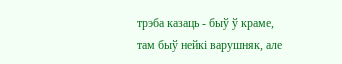трэба казаць - быў ў краме, там быў нейкі варушняк, але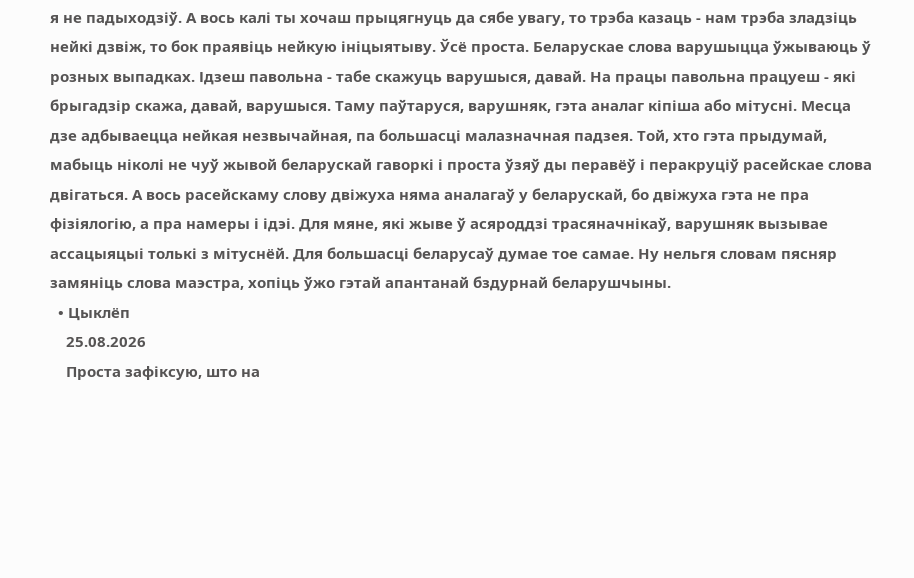я не падыходзіў. А вось калі ты хочаш прыцягнуць да сябе увагу, то трэба казаць - нам трэба зладзіць нейкі дзвіж, то бок праявіць нейкую ініцыятыву. Ўсё проста. Беларускае слова варушыцца ўжываюць ў розных выпадках. Ідзеш павольна - табе скажуць варушыся, давай. На працы павольна працуеш - які брыгадзір скажа, давай, варушыся. Таму паўтаруся, варушняк, гэта аналаг кіпіша або мітусні. Месца дзе адбываецца нейкая незвычайная, па большасці малазначная падзея. Той, хто гэта прыдумай, мабыць ніколі не чуў жывой беларускай гаворкі і проста ўзяў ды перавёў і перакруціў расейскае слова двігаться. А вось расейскаму слову двіжуха няма аналагаў у беларускай, бо двіжуха гэта не пра фізіялогію, а пра намеры і ідэі. Для мяне, які жыве ў асяроддзі трасяначнікаў, варушняк вызывае ассацыяцыі толькі з мітуснёй. Для большасці беларусаў думае тое самае. Ну нельгя словам пясняр замяніць слова маэстра, хопіць ўжо гэтай апантанай бздурнай беларушчыны.
  • Цыклёп
    25.08.2026
    Проста зафіксую, што на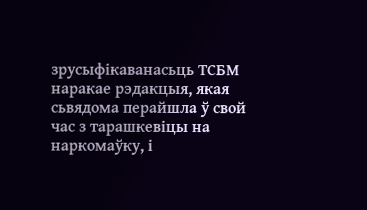зрусыфікаванасьць ТСБМ наракае рэдакцыя, якая сьвядома перайшла ў свой час з тарашкевіцы на наркомаўку, і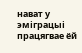нават у эміграцыі працягвае ёй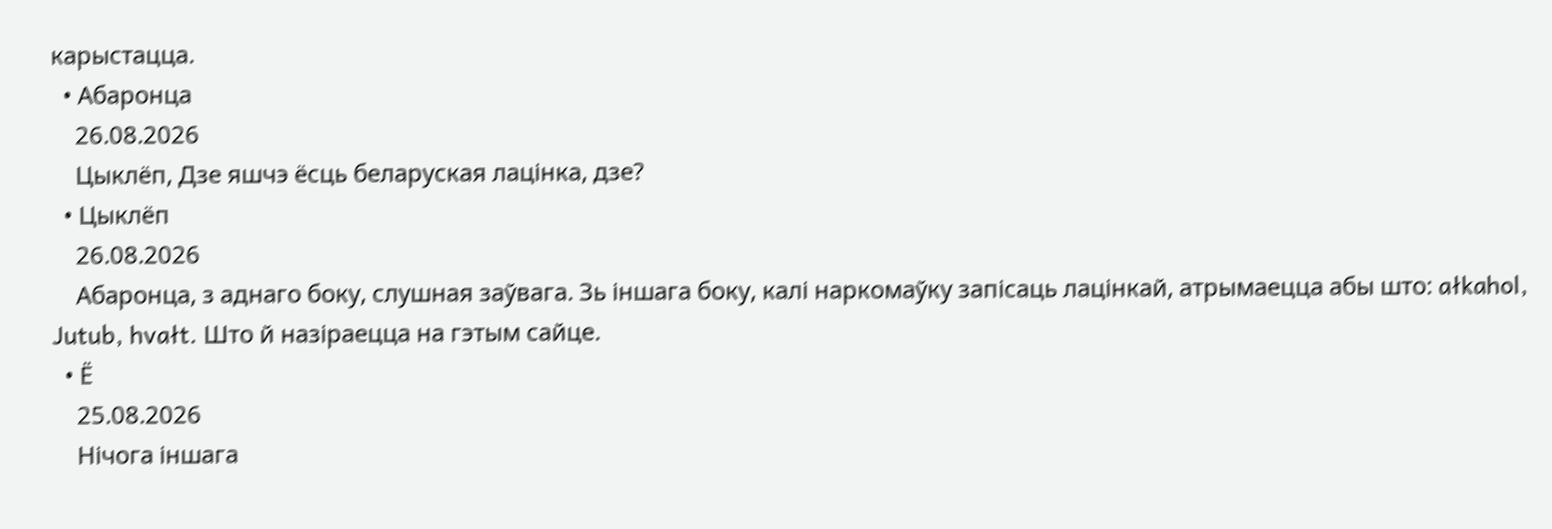карыстацца.
  • Абаронца
    26.08.2026
    Цыклёп, Дзе яшчэ ёсць беларуская лацінка, дзе?
  • Цыклёп
    26.08.2026
    Абаронца, з аднаго боку, слушная заўвага. Зь іншага боку, калі наркомаўку запісаць лацінкай, атрымаецца абы што: ałkahol, Jutub, hvałt. Што й назіраецца на гэтым сайце.
  • Ё
    25.08.2026
    Нічога іншага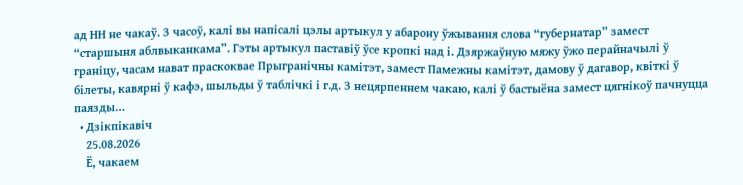ад НН не чакаў. З часоў, калі вы напісалі цэлы артыкул у абарону ўжывання слова “губернатар” замест “старшыня аблвыканкама”. Гэты артыкул паставіў ўсе кропкі над і. Дзяржаўную мяжу ўжо перайначылі ў граніцу, часам нават праскоквае Прыгранічны камітэт, замест Памежны камітэт, дамову ў дагавор, квіткі ў білеты, кавярні ў кафэ, шыльды ў таблічкі і г.д. З нецярпеннем чакаю, калі ў бастыёна замест цягнікоў пачнуцца паязды…
  • Дзікпікавіч
    25.08.2026
    Ё, чакаем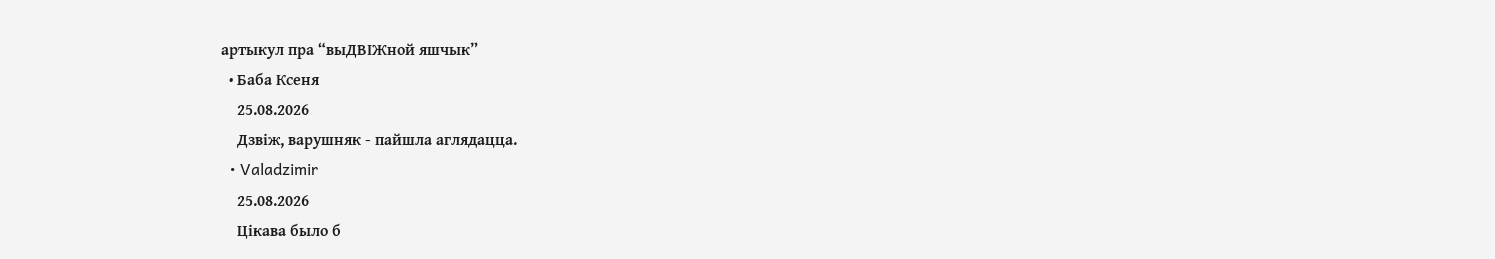артыкул пра “выДВІЖной яшчык”
  • Баба Ксеня
    25.08.2026
    Дзвіж, варушняк - пайшла аглядацца.
  • Valadzimir
    25.08.2026
    Цікава было б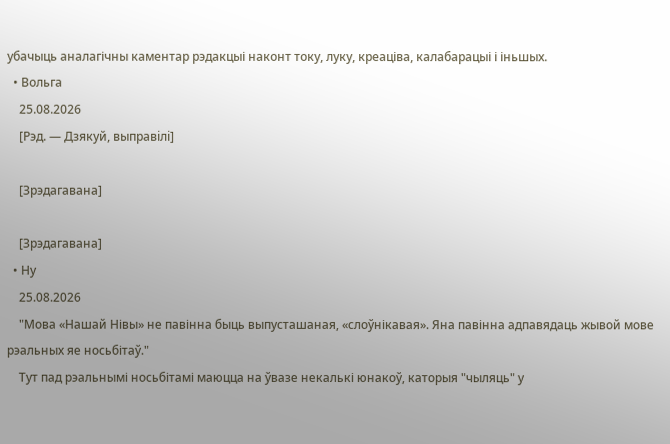убачыць аналагічны каментар рэдакцыі наконт току, луку, креаціва, калабарацыі і іньшых.
  • Вольга
    25.08.2026
    [Рэд. — Дзякуй, выправiлi]

    [Зрэдагавана]

    [Зрэдагавана]
  • Ну
    25.08.2026
    "Мова «Нашай Нівы» не павінна быць выпусташаная, «слоўнікавая». Яна павінна адпавядаць жывой мове рэальных яе носьбітаў."
    Тут пад рэальнымі носьбітамі маюцца на ўвазе некалькі юнакоў, каторыя "чыляць" у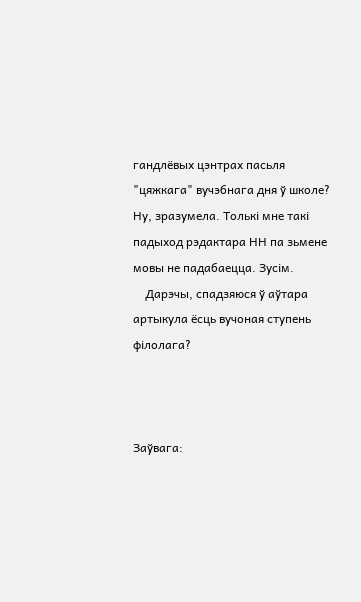гандлёвых цэнтрах пасьля "цяжкага" вучэбнага дня ў школе? Ну, зразумела. Толькі мне такі падыход рэдактара НН па зьмене мовы не падабаецца. Зусім.
    Дарэчы, спадзяюся ў аўтара артыкула ёсць вучоная ступень філолага?



Заўвага: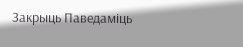Закрыць Паведаміць